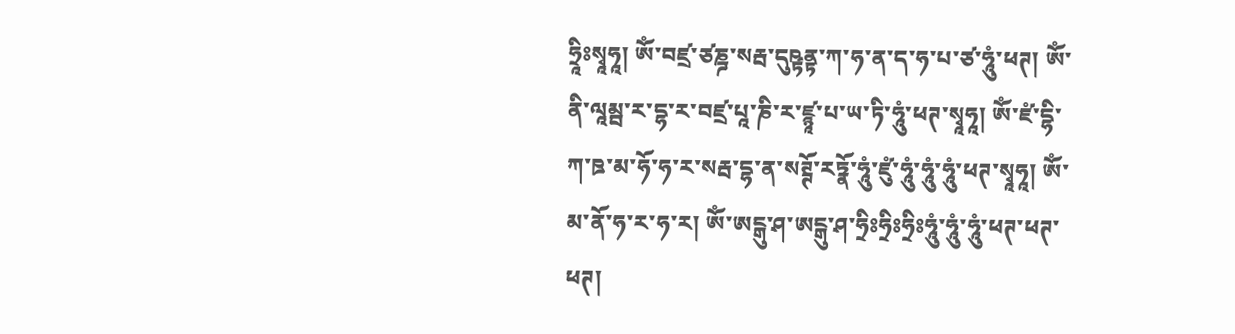ཧྲཱིཿསྭཱཧཱ། ཨོཾ་བཛྲ་ཙཎྜ་སརྦ་དུཥྟནྟ་ཀ་ཧ་ན་ད་ཧ་པ་ཙ་ཧཱུཾ་ཕཊ། ཨོཾ་ནི་ལཱམྦ་ར་དྷ་ར་བཛྲ་པཱ་ཎི་ར་ཛྙཱ་པ་ཡ་ཏི་ཧཱུཾ་ཕཊ་སྭཱཧཱ། ཨོཾ་ཛཾ་དྷི་ཀ་ཋ་མ་ཧོ་ཧ་ར་སརྦ་དྷ་ན་སཊྚོ་རཏྣོ་ཧཱུཾ་ཛུཾ་ཧཱུཾ་ཧཱུཾ་ཧཱུཾ་ཕཊ་སྭཱཧཱ། ཨོཾ་མ་ནོ་ཧ་ར་ཧ་ར། ཨོཾ་ཨངྒུ་ཤ་ཨངྒུ་ཤ་ཧྲིཿཧྲིཿཧྲིཿཧཱུཾ་ཧཱུཾ་ཧཱུཾ་ཕཊ་ཕཊ་ཕཊ།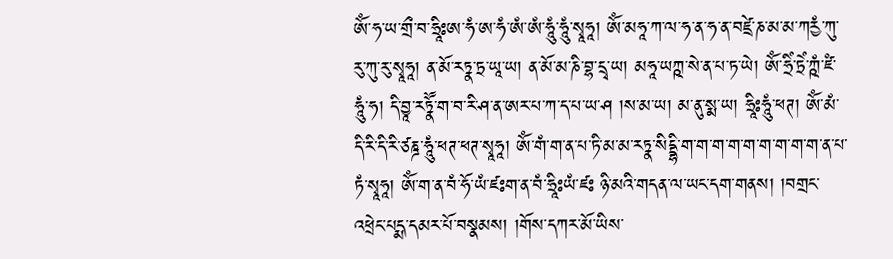ཨོཾ་ཧ་ཡ་གྲྀ་བ་ཧྲཱིཿཨ་ཧཾ་ཨ་ཧཾ་ཨཾ་ཨཾ་ཧཱུཾ་ཧཱུཾ་སྭཱཧཱ། ཨོཾ་མཧཱ་ཀ་ལ་ཧ་ན་ཧ་ན་བཛྲེ་ཎ་མ་མ་ཀརྱཾ་ཀུ་རུ་ཀུ་རུ་སྭཱཧཱ། ན་མོ་རཏྣ་ཏྲ་ཡཱ་ཡ། ན་མོ་མ་ཎི་བྷ་དྲྭ་ཡ། མཧཱ་ཡཀྵ་སེ་ན་པ་ཏ་ཡེ། ཨོཾ་ཧྲིཾ་ཏྲེཾ་ཀྵཾ་ཛཾ་ཧཱུཾ་ཧ། དི་བྱཱ་རཏྣཽ་ག་བ་རི་ཤ་ན་ཨར་པ་ཀ་ད་པ་ཡ་ཤ །ས་མ་ཡ། མ་ནུ་སྨ་ཡ། ཧྲཱིཿཧཱུཾ་ཕཊ། ཨོཾ་མཾ་དི་རི་དི་རི་ཙཎྜ་ཧཱུཾ་ཕཊ་ཕཊ་སྭཱཧཱ། ཨོཾ་གཾ་ག་ན་པ་ཏི་མ་མ་རཏྣ་སིདྡྷི་ག་ག་ག་ག་ག་ག་ག་ག་ག་ན་པ་ཏཾ་སྭཱཧཱ། ཨོཾ་ག་ན་བཾ་ཧོ་ཡཾ་ཛཿག་ན་བཾ་ཧྲཱིཿཡཾ་ཛཿ ཉི་མའི་གདན་ལ་ཡང་དག་གནས། །བགྲང་འཕྲེང་པདྨ་དམར་པོ་བསྣམས། །གོས་དཀར་མོ་ཡིས་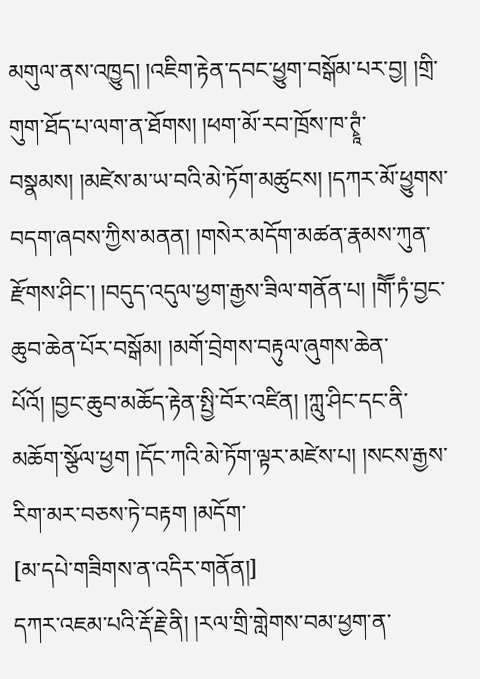མགུལ་ནས་འཁྱུད། །འཇིག་རྟེན་དབང་ཕྱུག་བསྒོམ་པར་བྱ། །གྲི་གུག་ཐོད་པ་ལག་ན་ཐོགས། །ཕག་མོ་རབ་ཁྲོས་ཁ་ཊྭཱཾ་བསྣམས། །མཛེས་མ་ཡ་བའི་མེ་ཏོག་མཚུངས། །དཀར་མོ་ཕྱུགས་བདག་ཞབས་ཀྱིས་མནན། །གསེར་མདོག་མཚན་རྣམས་ཀུན་རྫོགས་ཤིང་། །བདུད་འདུལ་ཕྱག་རྒྱས་ཟིལ་གནོན་པ། །གཽ་ཏཾ་བྱང་ཆུབ་ཆེན་པོར་བསྒོམ། །མགོ་བྲེགས་བརྟུལ་ཞུགས་ཆེན་པོའོ། །བྱང་ཆུབ་མཆོད་རྟེན་སྤྱི་བོར་འཛིན། །ཀླུ་ཤིང་དང་ནི་མཆོག་སྩོལ་ཕྱག །དོང་ཀའི་མེ་ཏོག་ལྟར་མཛེས་པ། །སངས་རྒྱས་རིག་མར་བཅས་ཏེ་བརྟག །མདོག་
[མ་དཔེ་གཟིགས་ན་འདིར་གནོན།]
དཀར་འཇམ་པའི་རྡོ་རྗེ་ནི། །རལ་གྲི་གླེགས་བམ་ཕྱག་ན་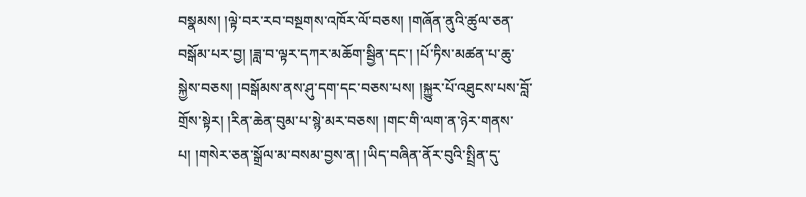བསྣམས། །ལྟེ་བར་རབ་བསྔགས་འཁོར་ལོ་བཅས། །གཞོན་ནུའི་ཚུལ་ཅན་བསྒོམ་པར་བྱ། །ཟླ་བ་ལྟར་དཀར་མཆོག་སྦྱིན་དང་། །པོ་ཏིས་མཚན་པ་ཆུ་སྐྱེས་བཅས། །བསྒོམས་ནས་ཤུ་དག་དང་བཅས་པས། །སྐྱུར་པོ་འཐུངས་པས་བློ་གྲོས་སྟེར། །རིན་ཆེན་བུམ་པ་སྙེ་མར་བཅས། །གང་གི་ལག་ན་ཉེར་གནས་པ། །གསེར་ཅན་སྒྲོལ་མ་བསམ་བྱས་ན། །ཡིད་བཞིན་ནོར་བུའི་སྤྲིན་དུ་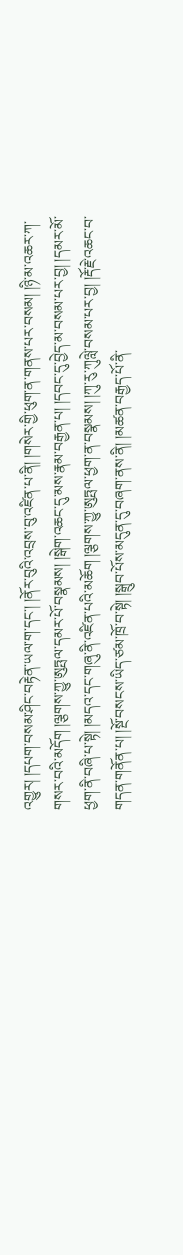འགྱུར། །དཔག་བསམ་ཤིང་བརྟེན་ཡལ་ག་དང་། །ནོར་བུའི་འབྲས་བུ་འཛིན་པ་ནི། །གསེར་གྱི་ཕུག་ན་གནས་པར་བསམ། །ཉི་མ་འཆར་ཀ་གསར་བའི་མདོག །ལྕགས་ཀྱུ་ཨུཏྤལ་དམར་པོ་བསྣམས། །སྒེག་འཆང་དུ་མས་རྣམ་བརྒྱན་པ། །དབང་དུ་བྱེད་མ་བསམ་པར་བྱ། །དམར་མོ་ཕྱག་ནི་བཞི་པ་སྟེ། །མདའ་དང་གཞུ་ནི་འཛིན་པའི་མཆོག །ལྕགས་ཀྱུ་ཨུཏྤལ་ཕྱག་ན་བསྣམས། །ཀུ་རུ་ཀུལླེ་བསམ་པར་བྱ། །རྡོ་རྗེ་འཆང་བ་གདན་གནོན་པ། །སྔོ་བསངས་ཡིད་ཙམ་ཁྲོ་བ་སྟེ། །སྒྲུབ་པོས་མདུན་དུ་བཞག་ནས་ནི། །མཚན་བརྒྱད་པོ་ནི་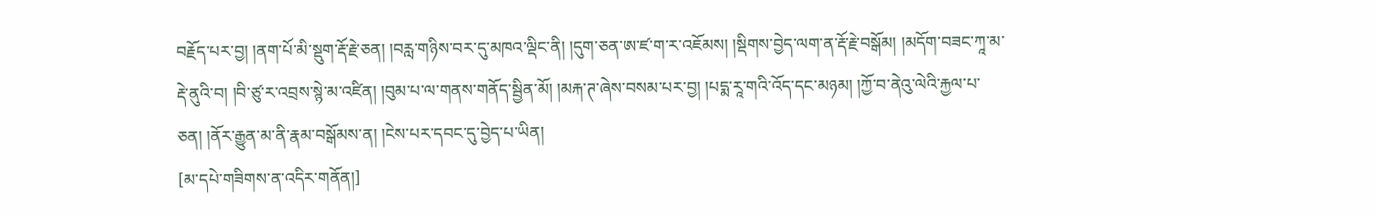བརྗོད་པར་བྱ། །ནག་པོ་མི་སྡུག་རྡོ་རྗེ་ཅན། །བརླ་གཉིས་བར་དུ་མཁའ་ལྡིང་ནི། །དུག་ཅན་ཨ་ཛ་ག་ར་འཇོམས། །སྡིགས་བྱེད་ལག་ན་རྡོ་རྗེ་བསྒོམ། །མདོག་བཟང་ཀཱ་མ་རྡེ་ནུའི་བ། །བི་ཙུ་ར་འབྲས་སྙེ་མ་འཛིན། །བུམ་པ་ལ་གནས་གནོད་སྦྱིན་མོ། །མརྐ་ཊ་ཞེས་བསམ་པར་བྱ། །པདྨ་རཱ་གའི་འོད་དང་མཉམ། །ཀྱོ་བ་ནེའུ་ལེའི་རྐྱལ་པ་ཅན། །ནོར་རྒྱུན་མ་ནི་རྣམ་བསྒོམས་ན། །ངེས་པར་དབང་དུ་བྱེད་པ་ཡིན།
[མ་དཔེ་གཟིགས་ན་འདིར་གནོན།]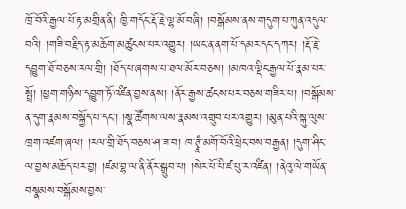ཁྲོ་བོའི་རྒྱལ་པོ་རྟ་མགྲིན་ནི། ཁྱི་གདོང་རྡོ་རྗེ་ལྷ་མོ་བཞི། །བསྒོམས་ནས་གདུག་པ་ཀུན་འདུལ་བའི། །གཟི་བརྗིད་རྟ་མཆོག་མཚུངས་པར་འགྱུར། །ཡང་ན་ནག་པོ་དམར་དང་དཀར། །རྡོ་རྗེ་དབྱུག་ཐོ་བཅས་རལ་གྲི། །ཐོད་པ་ཞགས་པ་ཐལ་མོར་བཅས། །མཁའ་ལྡིང་རྒྱལ་པོ་རྣམ་པར་སྤྲོ། །ཕྱག་གཉིས་དབྱུག་ཏོ་འཛིན་བྱས་ནས། །ནོར་རྒྱས་ཚངས་པར་བཅས་གཟིར་པ། །བསྒོམས་ན་དུག་རྣམས་བསྐྱོད་པ་དང་། །སྣ་ཚོགས་ལས་རྣམས་འགྲུབ་པར་འགྱུར། །མུན་པའི་སྐུ་ལུས་ཁྲག་འཛག་ཞལ། །རལ་གྲི་ཐོད་བཅས་ཤ་ཟ་བ། ཁ་ཊྭཱཾ་མགོ་བོའི་ཕྲེང་བས་བརྒྱན། །དུག་ཤིང་ལ་བྱས་མཆོད་པར་བྱ། །ཛམ་བྷ་ལ་ནི་ནོར་སྒྲུབ་པ། །སེར་པོ་པི་ཛ་པུ་ར་འཛིན། །ནེའུ་ལེ་གཡོན་བསྣམས་བསྒོམས་བྱས་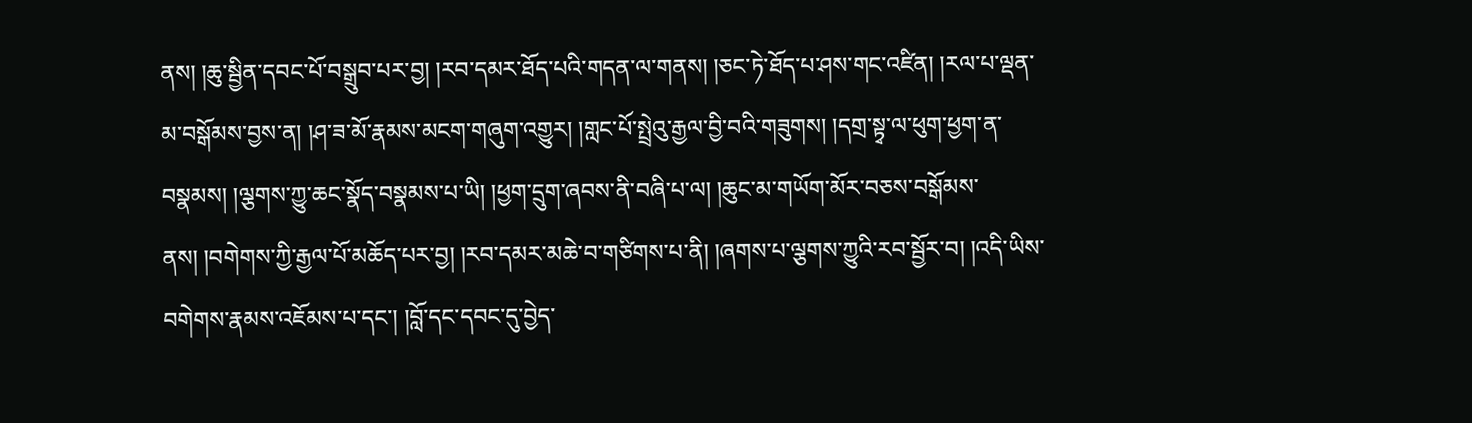ནས། །ཆུ་སྦྱིན་དབང་པོ་བསྒྲུབ་པར་བྱ། །རབ་དམར་ཐོད་པའི་གདན་ལ་གནས། །ཅང་ཏེ་ཐོད་པ་ཤས་གང་འཛིན། །རལ་པ་ལྡན་མ་བསྒོམས་བྱས་ན། །ཤ་ཟ་མོ་རྣམས་མངག་གཞུག་འགྱུར། །གླང་པོ་སྤྲེའུ་རྒྱལ་བྱི་བའི་གཟུགས། །དགྲ་སྟྭ་ལ་ཕུག་ཕྱག་ན་བསྣམས། །ལྕགས་ཀྱུ་ཆང་སྣོད་བསྣམས་པ་ཡི། །ཕྱག་དྲུག་ཞབས་ནི་བཞི་པ་ལ། །ཆུང་མ་གཡོག་མོར་བཅས་བསྒོམས་ནས། །བགེགས་ཀྱི་རྒྱལ་པོ་མཆོད་པར་བྱ། །རབ་དམར་མཆེ་བ་གཙིགས་པ་ནི། །ཞགས་པ་ལྕགས་ཀྱུའི་རབ་སྦྱོར་བ། །འདི་ཡིས་བགེགས་རྣམས་འཇོམས་པ་དང་། །བློ་དང་དབང་དུ་བྱེད་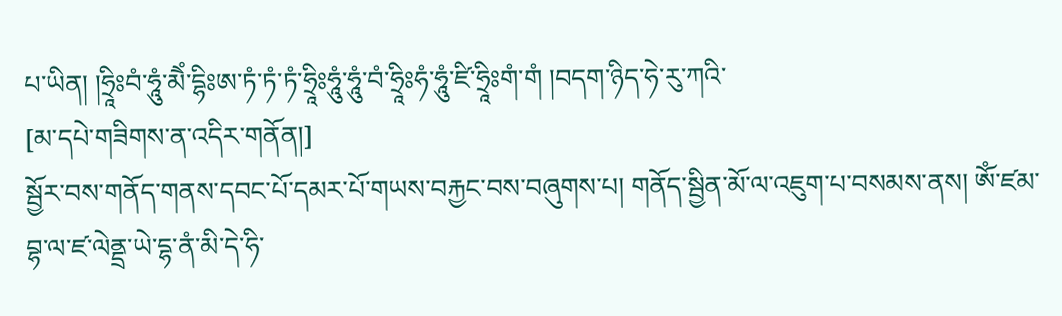པ་ཡིན། །ཧྲཱིཿབཾ་ཧཱུཾ་མཻཾ་དྷིཿཨ་ཏཾ་ཏཾ་ཏཾ་ཧྲཱིཿཧཱུཾ་ཧཱུཾ་བཾ་ཧྲཱིཿཧཾ་ཧཱུཾ་ཛི་ཧྲཱིཿགཾ་གཾ །བདག་ཉིད་ཧེ་རུ་ཀའི་
[མ་དཔེ་གཟིགས་ན་འདིར་གནོན།]
སྦྱོར་བས་གནོད་གནས་དབང་པོ་དམར་པོ་གཡས་བརྐྱང་བས་བཞུགས་པ། གནོད་སྦྱིན་མོ་ལ་འཇུག་པ་བསམས་ནས། ཨོཾ་ཛམ་བྷ་ལ་ཛ་ལེནྡྲ་ཡེ་དྷ་ནཾ་མི་དེ་ཧི་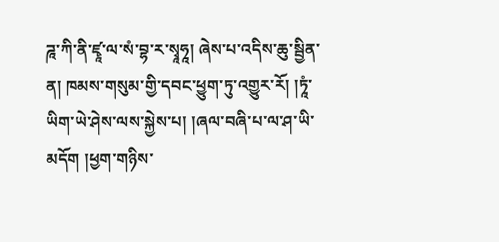ཌཱ་ཀི་ནི་ཛྭཱ་ལ་སཾ་བྷ་ར་སྭཱཧཱ། ཞེས་པ་འདིས་ཆུ་སྦྱིན་ན། ཁམས་གསུམ་གྱི་དབང་ཕྱུག་ཏུ་འགྱུར་རོ། །ཏཱཾ་ཡིག་ཡེ་ཤེས་ལས་སྐྱེས་པ། །ཞལ་བཞི་པ་ལ་ཤ་ཡི་མདོག །ཕྱག་གཉིས་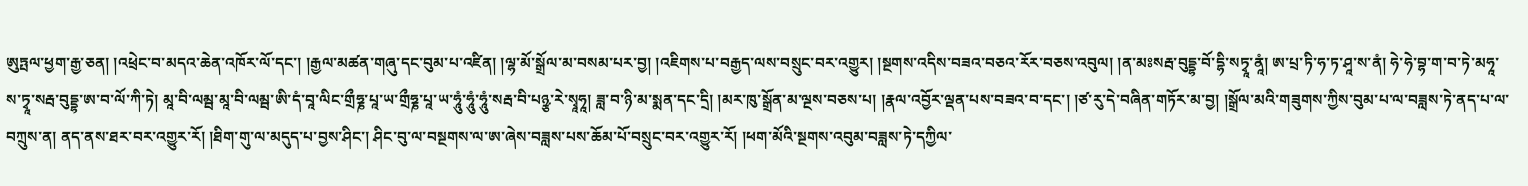ཨུཏྤལ་ཕྱག་རྒྱ་ཅན། །འཕྲེང་བ་མདའ་ཆེན་འཁོར་ལོ་དང་། །རྒྱལ་མཚན་གཞུ་དང་བུམ་པ་འཛིན། །ལྷ་མོ་སྒྲོལ་མ་བསམ་པར་བྱ། །འཇིགས་པ་བརྒྱད་ལས་བསྲུང་བར་འགྱུར། །སྔགས་འདིས་བཟའ་བཅའ་རོར་བཅས་འབུལ། །ན་མཿསརྦ་བུདྡྷ་བོ་དྷི་སཏྭཱ་ནཱཾ། ཨ་པྲ་ཏི་ཧ་ཏ་ཤཱ་ས་ནཾ། ཧེ་ཧེ་བྷ་ག་བ་ཏེ་མཧཱ་ས་ཏྭཱ་སརྦ་བུདྡྷ་ཨ་བ་ལོ་ཀི་ཏེ། མཱ་བི་ལམྦ་མཱ་བི་ལམྦ་ཨི་དཾ་བཱ་ལིང་གྲྀཧྞ་པཱ་ཡ་གྲྀཧྞ་པཱ་ཡ་ཧཱུཾ་ཧཱུཾ་ཧཱུཾ་སརྦ་བི་པཉྩ་རེ་སྭཱཧཱ། ཟླ་བ་ཉི་མ་སྨན་དང་དྲི། །མར་ཁུ་སྒྲོན་མ་ལྔས་བཅས་པ། །རྣལ་འབྱོར་ལྡན་པས་བཟའ་བ་དང་། །ཙ་རུ་དེ་བཞིན་གཏོར་མ་བྱ། །སྒྲོལ་མའི་གཟུགས་ཀྱིས་བུམ་པ་ལ་བཟླས་ཏེ་ནད་པ་ལ་བཀྲུས་ན། ནད་ནས་ཐར་བར་འགྱུར་རོ། །ཐིག་གུ་ལ་མདུད་པ་བྱས་ཤིང་། ཤིང་བུ་ལ་བསྔགས་ལ་ཨ་ཞེས་བཟླས་པས་ཆོམ་པོ་བསྲུང་བར་འགྱུར་རོ། །ཕག་མོའི་སྔགས་འབུམ་བཟླས་ཏེ་དཀྱིལ་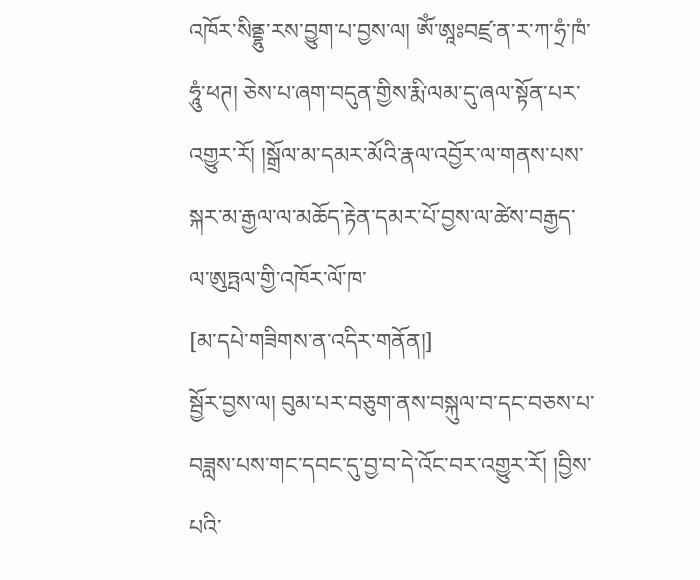འཁོར་སིནྡྷུ་རས་བྱུག་པ་བྱས་ལ། ཨོཾ་ཨཱཿབཛྲ་ན་ར་ཀ་ཧྲཾ་ཁཾ་ཧཱུཾ་ཕཊ། ཅེས་པ་ཞག་བདུན་གྱིས་རྨི་ལམ་དུ་ཞལ་སྟོན་པར་འགྱུར་རོ། །སྒྲོལ་མ་དམར་མོའི་རྣལ་འབྱོར་ལ་གནས་པས་སྐར་མ་རྒྱལ་ལ་མཆོད་རྟེན་དམར་པོ་བྱས་ལ་ཚེས་བརྒྱད་ལ་ཨུཏྤལ་གྱི་འཁོར་ལོ་ཁ་
[མ་དཔེ་གཟིགས་ན་འདིར་གནོན།]
སྦྱོར་བྱས་ལ། བུམ་པར་བཅུག་ནས་བསྐུལ་བ་དང་བཅས་པ་བཟླས་པས་གང་དབང་དུ་བྱ་བ་དེ་འོང་བར་འགྱུར་རོ། །བྱིས་པའི་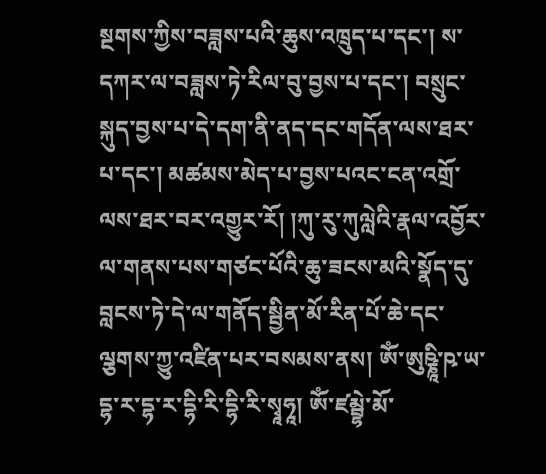སྔགས་ཀྱིས་བཟླས་པའི་ཆུས་འཁྲུད་པ་དང་། ས་དཀར་ལ་བཟླས་ཏེ་རིལ་བུ་བྱས་པ་དང་། བསྲུང་སྐུད་བྱས་པ་དེ་དག་ནི་ནད་དང་གདོན་ལས་ཐར་པ་དང་། མཚམས་མེད་པ་བྱས་པའང་ངན་འགྲོ་ལས་ཐར་བར་འགྱུར་རོ། །ཀུ་རུ་ཀུལླེའི་རྣལ་འབྱོར་ལ་གནས་པས་གཙང་པོའི་ཆུ་ཟངས་མའི་སྣོད་དུ་བླངས་ཏེ་དེ་ལ་གནོད་སྦྱིན་མོ་རིན་པོ་ཆེ་དང་ལྕགས་ཀྱུ་འཛིན་པར་བསམས་ནས། ཨོཾ་ཨུཥྞཱི་ཥ་ཡ་དྷ་ར་དྷ་ར་དྷི་རི་དྷི་རི་སྭཱཧཱ། ཨོཾ་ཛམྦྷེ་མོ་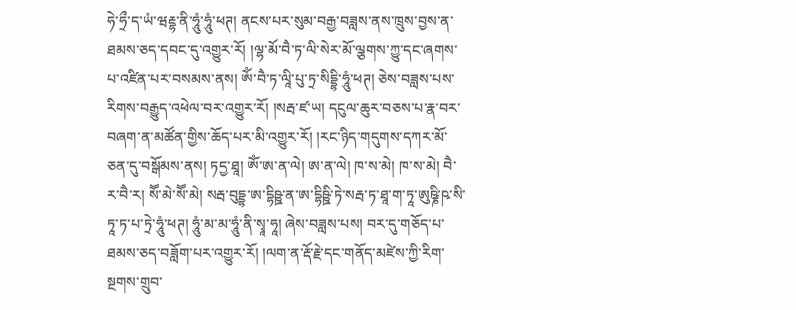ཧེ་ཧྲྀ་ད་ཡཾ་ཝརྡྷ་ནི་ཧཱུཾ་ཧཱུཾ་ཕཊ། ནངས་པར་སུམ་བརྒྱ་བཟླས་ནས་ཁྲུས་བྱས་ན་ཐམས་ཅད་དབང་དུ་འགྱུར་རོ། །ལྷ་མོ་བཻ་ཏ་ལི་སེར་མོ་ལྕགས་ཀྱུ་དང་ཞགས་པ་འཛིན་པར་བསམས་ནས། ཨོཾ་བཻ་ཏ་ལཱི་པུ་ཏྲ་སིདྡྷི་ཧཱུཾ་ཕཊ། ཅེས་བཟླས་པས་རིགས་བརྒྱུད་འཕེལ་བར་འགྱུར་རོ། །སརྦ་ཛ་ཡ། དངུལ་ཆུར་བཅས་པ་རྣ་བར་བཞག་ན་མཚོན་གྱིས་ཆོད་པར་མི་འགྱུར་རོ། །རང་ཉིད་གདུགས་དཀར་མོ་ཅན་དུ་བསྒོམས་ནས། ཏདྱ་ཐཱ། ཨོཾ་ཨ་ན་ལེ། ཨ་ན་ལེ། ཁ་ས་མེ། ཁ་ས་མེ། བཻ་ར་བཻ་ར། སཽ་མེ་སཽ་མེ། སརྦ་བུདྡྷ་ཨ་དྷིཥྛ་ན་ཨ་དྷིཥྛི་ཏེ་སརྦ་ཏ་ཐཱ་ག་ཏཱ་ཨུཥྞི་ཥ་སི་ཏཱ་ཏ་པ་ཏྲེ་ཧཱུཾ་ཕཊ། ཧཱུཾ་མ་མ་ཧཱུཾ་ནི་སྭཱ་ཧཱ། ཞེས་བཟླས་པས། བར་དུ་གཅོད་པ་ཐམས་ཅད་བཟློག་པར་འགྱུར་རོ། །ལག་ན་རྡོ་རྗེ་དང་གནོད་མཛེས་ཀྱི་རིག་སྔགས་གྲུབ་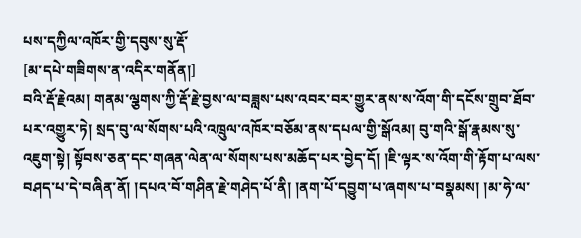པས་དཀྱིལ་འཁོར་གྱི་དབུས་སུ་རྡོ་
[མ་དཔེ་གཟིགས་ན་འདིར་གནོན།]
བའི་རྡོ་རྗེའམ། གནམ་ལྕགས་ཀྱི་རྡོ་རྗེ་བྱས་ལ་བཟླས་པས་འབར་བར་གྱུར་ནས་ས་འོག་གི་དངོས་གྲུབ་ཐོབ་པར་འགྱུར་ཏེ། སྲད་བུ་ལ་སོགས་པའི་འཁྲུལ་འཁོར་བཅོམ་ནས་དཔལ་གྱི་སྒོའམ། བུ་གའི་སྒོ་རྣམས་སུ་འཇུག་སྟེ། སྟོབས་ཅན་དང་གཞན་ལེན་ལ་སོགས་པས་མཆོད་པར་བྱེད་དོ། །ཇི་ལྟར་ས་འོག་གི་རྟོག་པ་ལས་བཤད་པ་དེ་བཞིན་ནོ། །དཔའ་བོ་གཤིན་རྗེ་གཤེད་པོ་ནི། །ནག་པོ་དབྱུག་པ་ཞགས་པ་བསྣམས། །མ་ཧེ་ལ་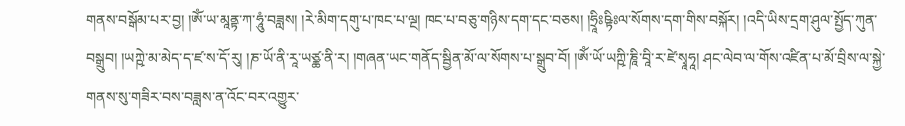གནས་བསྒོམ་པར་བྱ། །ཨོཾ་ཡ་མཱནྟ་ཀ་ཧཱུཾ་བཟླས། །རེ་མིག་དགུ་པ་ཁང་པ་ལྔ། ཁང་པ་བཅུ་གཉིས་དག་དང་བཅས། །ཧྲཱིཿཥྟིཿལ་སོགས་དག་གིས་བསྐོར། །འདི་ཡིས་དྲག་ཤུལ་སྤྱོད་ཀུན་བསྒྲུབ། །ཡཀྵེ་མ་མེད་ད་ཛ་ས་དོ་རུ། །ཎ་ཡོ་ནི་རཱ་ཡཙྪ་ནི་ར། །གཞན་ཡང་གནོད་སྦྱིན་མོ་ལ་སོགས་པ་སྒྲུབ་བོ། །ཨོཾ་ཡོ་ཡཀྵི་ཎཱི་བཱི་ར་ཛེ་སྭཱཧཱ། ཤང་ལེབ་ལ་གོས་འཛིན་པ་མོ་བྲིས་ལ་སྐྱེ་གནས་སུ་གཟིར་བས་བཟླས་ན་འོང་བར་འགྱུར་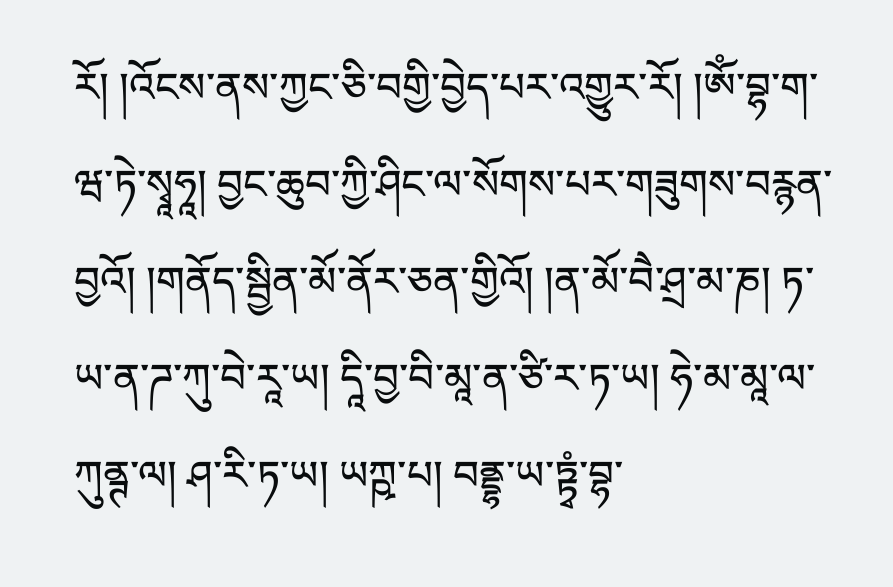རོ། །འོངས་ནས་ཀྱང་ཅི་བགྱི་བྱེད་པར་འགྱུར་རོ། །ཨོཾ་བྷ་ག་ཝ་ཏེ་སྭཱཧཱ། བྱང་ཆུབ་ཀྱི་ཤིང་ལ་སོགས་པར་གཟུགས་བརྙན་བྱའོ། །གནོད་སྦྱིན་མོ་ནོར་ཅན་གྱིའོ། །ན་མོ་བཻ་ཤྲ་མ་ཎ། ཏ་ཡ་ན་ཌ་ཀུ་བེ་རཱ་ཡ། དཱི་བྱ་བི་མཱ་ན་ཙི་ར་ཏ་ཡ། ཧེ་མ་མཱ་ལ་ཀུནྚ་ལ། ཤ་རི་ཏ་ཡ། ཡཀྵ་པ། བནྡྷ་ཡ་ཏྟྭཾ་བྷ་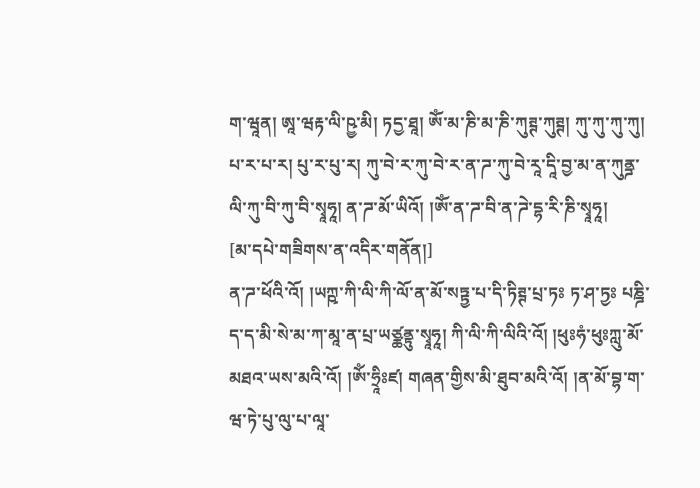ག་ཝཱན། ཨཱ་ཝརྟ་ལི་ཥྱ་མི། ཏདྱ་ཐཱ། ཨོཾ་མ་ཎི་མ་ཎི་ཀུཊྚ་ཀུཊྚ། ཀུ་ཀུ་ཀུ་ཀུ། པ་ར་པ་ར། པུ་ར་པུ་ར། ཀུ་བེ་ར་ཀུ་བེ་ར་ན་ཌ་ཀུ་བེ་རཱ་དཱི་བྱ་མ་ན་ཀུནྜ་ལི་ཀུ་བི་ཀུ་བི་སྭཱཧཱ། ན་ཌ་མོ་ཡིའོ། །ཨོཾ་ན་ཌ་བི་ན་ཌེ་དྷ་རི་ཎི་སྭཱཧཱ།
[མ་དཔེ་གཟིགས་ན་འདིར་གནོན།]
ན་ཌ་ཕོའི་འོ། །ཡཀྵ་ཀི་ལི་ཀི་ལོ་ན་མོ་སཏྟྱ་པ་དི་ཏིཊྚ་པྲ་ཏཿ ཏ་ཤ་ཏྱཿ པཎྜི་ད་ད་མི་སེ་མ་ཀ་མཱ་ན་པྲ་ཡཙྪནྟུ་སྭཱཧཱ། ཀི་ལི་ཀི་ལིའི་འོ། །ཕུཿཧཾ་ཕུཿཀླུ་མོ་མཐའ་ཡས་མའི་འོ། །ཨོཾ་ཧྲཱིཿཛ། གཞན་གྱིས་མི་ཐུབ་མའི་འོ། །ན་མོ་བྷ་ག་ཝ་ཏེ་པུ་ལུ་པ་ལཱ་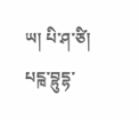ཡ། པི་ཤ་ཙི། པངྑ་བྷུདྷ་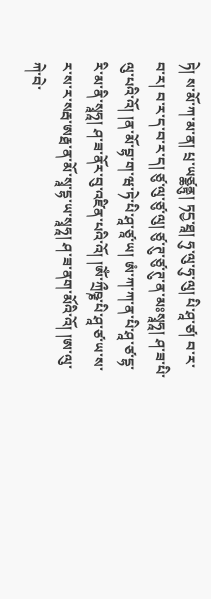ཏེ། ས་མོ་ཀ་མ་ན། པྲ་ཡཙྪནྟུ། ཏདྱ་ཐཱ། ཧུ་ལུ་ཧུ་ལུ། པི་ཤཱ་ཙ། བ་ར་བ་ར། བ་ར་ད་བ་ར་ད། ཙུ་ལུ་ཙུ་ལུ། ཙུ་ཊུ་ཙུ་ཊུ་ན་མཿསྭཱཧཱ། ཤ་ཟ་པི་ལུ་པའི་འོ། །ན་མོ་བྷ་ག་ཝ་ཏེ་པི་ཤཱ་ཙཱ་ཡ། ཨཾ་ཀ་ཀ་ན་པི་ཤཱ་ཙ་དྷ་རི་མ་ནི་སྭཱཧཱ། ཤ་ཟ་ནོར་བུ་འཛིན་པའི་འོ། །ཨོཾ་ཀྲྀཥྞ་པི་ཤཱ་ཙ་ཡ་ས་ར་ས་ར་སརྦ་ཨརྠ་ན་མོ་སྭཱ་དྷ་ཡ་སྭཱཧཱ། ཤ་ཟ་ནག་མོའི་འོ། །ཨ་ལུ་ཀེ་བེ་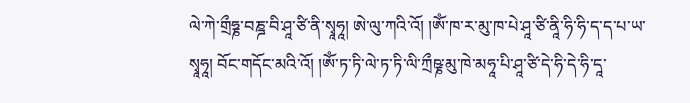ལེ་ཀེ་གྲྀཧྞ་བཎྜ་བི་ཤཱ་ཙི་ནི་སྭཱཧཱ། ཨེ་ལུ་ཀའི་འོ། །ཨོཾ་ཁ་ར་མུ་ཁ་པེ་ཤཱ་ཙི་ནཱི་ཧི་ཧི་ད་ད་པ་ཡ་སྭཱཧཱ། བོང་གདོང་མའི་འོ། །ཨོཾ་ཏ་ཏི་ལེ་ཏ་ཏི་ལི་ཀྲྀཥྞ་མུ་ཁེ་མཧཱ་པི་ཤཱ་ཙི་དེ་ཧི་དེ་ཧི་དཱ་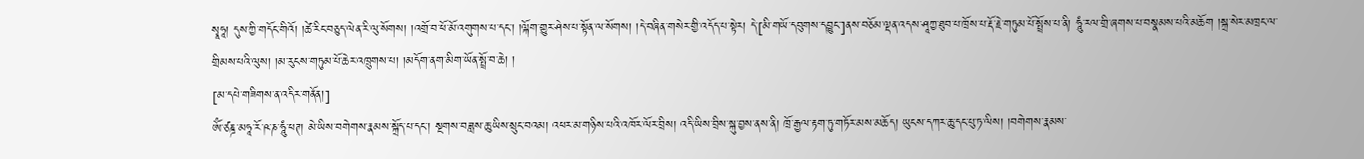སྭཱཧཱ། དུས་ཀྱི་གདོང་གིའོ། །ཚེ་རིང་བཅུད་ལེན་རི་ལུ་སོགས། །འགྲོ་བ་ཕོ་མོ་འགུགས་པ་དང་། །ལྐོག་གྱུར་ཤེས་པ་སྟོན་ལ་སོགས། །དེ་བཞིན་གསེར་གྱི་འདོད་པ་སྟེར། དེ་[མི་གཡོ་དབུགས་དབྱུང་]ནས་བཅོམ་ལྡན་འདས་ཤཱཀྱ་ཐུབ་པ་ཁྲོས་པ་རྡོ་རྗེ་གཏུམ་པོ་སྤྲོས་པ་ནི། ཧཱུཾ་རལ་གྲི་ཞགས་པ་བསྣམས་པའི་མཆོག །སྐྲ་སེར་མཁྲང་ལ་གྲིམས་པའི་ལུས། །མ་རུངས་གཏུམ་པོ་ཆེར་འཁྲུགས་པ། །མདོག་ནག་མིག་ཡོན་སྤྲོ་བ་ཆེ། །
[མ་དཔེ་གཟིགས་ན་འདིར་གནོན།]
ཨོཾ་ཙཎྜ་མཧཱ་རོ་ཥ་ཎ་ཧཱུཾ་ཕཊ། མེ་ཡིས་བགེགས་རྣམས་སྐྲོད་པ་དང་། སྔགས་བཟླས་ཆུ་ཡིས་སྲུང་བའམ། འཕར་མ་གཉིས་པའི་འཁོར་ལོར་བྲིས། འདི་ཡིས་བྲིས་སྐུ་བྱས་ནས་ནི། ཁྲོ་རྒྱལ་རྟག་ཏུ་གཏོར་མས་མཆོད། ཡུངས་དཀར་ཆུ་དང་པུ་ཏ་ལིས། །བགེགས་རྣམས་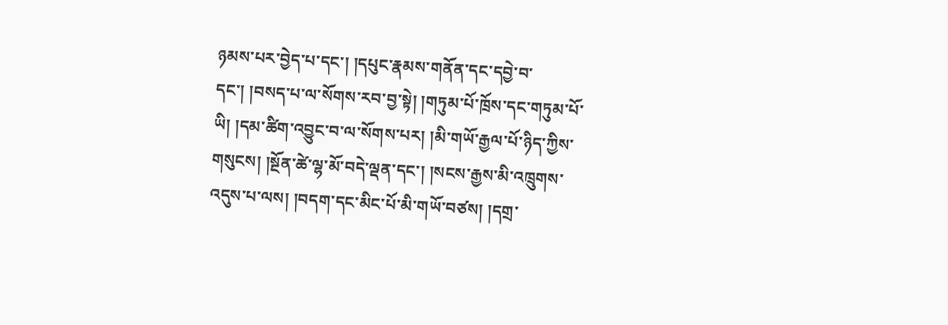ཉམས་པར་བྱེད་པ་དང་། །དཔུང་རྣམས་གནོན་དང་དབྱེ་བ་དང་། །བསད་པ་ལ་སོགས་རབ་བྱ་སྟེ། །གཏུམ་པོ་ཁྲོས་དང་གཏུམ་པོ་ཡི། །དམ་ཚིག་འབྱུང་བ་ལ་སོགས་པར། །མི་གཡོ་རྒྱལ་པོ་ཉིད་ཀྱིས་གསུངས། །སྔོན་ཚེ་ལྷ་མོ་བདེ་ལྡན་དང་། །སངས་རྒྱས་མི་འཁྲུགས་འདུས་པ་ལས། །བདག་དང་མིང་པོ་མི་གཡོ་བཙས། །དགྲ་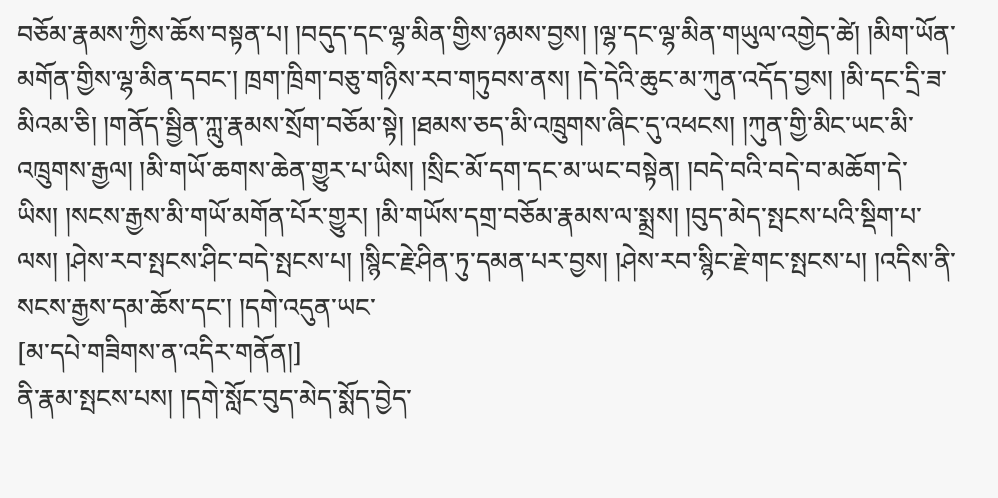བཅོམ་རྣམས་ཀྱིས་ཆོས་བསྟན་པ། །བདུད་དང་ལྷ་མིན་གྱིས་ཉམས་བྱས། །ལྷ་དང་ལྷ་མིན་གཡུལ་འགྱེད་ཚེ། །མིག་ཡོན་མགོན་གྱིས་ལྷ་མིན་དབང་། ཁྲག་ཁྲིག་བཅུ་གཉིས་རབ་གཏུབས་ནས། །དེ་དེའི་ཆུང་མ་ཀུན་འདོད་བྱས། །མི་དང་དྲི་ཟ་མིའམ་ཅི། །གནོད་སྦྱིན་ཀླུ་རྣམས་སྲོག་བཅོམ་སྟེ། །ཐམས་ཅད་མི་འཁྲུགས་ཞིང་དུ་འཕངས། །ཀུན་གྱི་མིང་ཡང་མི་འཁྲུགས་རྒྱལ། །མི་གཡོ་ཆགས་ཆེན་གྱུར་པ་ཡིས། །སྲིང་མོ་དག་དང་མ་ཡང་བསྟེན། །བདེ་བའི་བདེ་བ་མཆོག་དེ་ཡིས། །སངས་རྒྱས་མི་གཡོ་མགོན་པོར་གྱུར། །མི་གཡོས་དགྲ་བཅོམ་རྣམས་ལ་སྨྲས། །བུད་མེད་སྤངས་པའི་སྡིག་པ་ལས། །ཤེས་རབ་སྤངས་ཤིང་བདེ་སྤངས་པ། །སྙིང་རྗེ་ཤིན་ཏུ་དམན་པར་བྱས། །ཤེས་རབ་སྙིང་རྗེ་གང་སྤངས་པ། །འདིས་ནི་སངས་རྒྱས་དམ་ཆོས་དང་། །དགེ་འདུན་ཡང་
[མ་དཔེ་གཟིགས་ན་འདིར་གནོན།]
ནི་རྣམ་སྤངས་པས། །དགེ་སློང་བུད་མེད་སྨོད་བྱེད་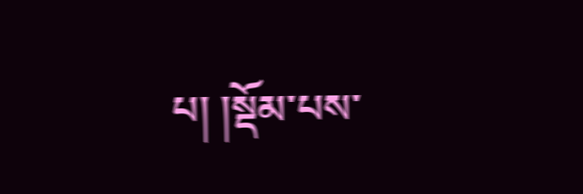པ། །སྡོམ་པས་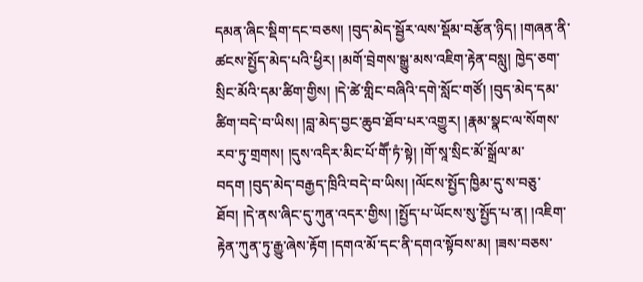དམན་ཞིང་སྡིག་དང་བཅས། །བུད་མེད་སྦྱོར་ལས་སྡོམ་བརྩོན་ཉིད། །གཞན་ནི་ཚངས་སྤྱོད་མེད་པའི་ཕྱིར། །མགོ་བྲེགས་སྒྱུ་མས་འཇིག་རྟེན་བསླུ། ཁྱེད་ཅག་སྲིང་མོའི་དམ་ཚིག་གྱིས། །དེ་ཚེ་གླིང་བཞིའི་དགེ་སློང་གཙོ། །བུད་མེད་དམ་ཚིག་བདེ་བ་ཡིས། །བླ་མེད་བྱང་ཆུབ་ཐོབ་པར་འགྱུར། །རྣམ་སྣང་ལ་སོགས་རབ་ཏུ་གྲགས། །དུས་འདིར་མིང་པོ་གཽ་ཏཾ་སྟེ། །གོ་སཱ་སྲིང་མོ་སྒྲོལ་མ་བདག །བུད་མེད་བརྒྱད་ཁྲིའི་བདེ་བ་ཡིས། །ལོངས་སྤྱོད་ཁྱིམ་དུ་ས་བཅུ་ཐོབ། །དེ་ནས་ཞིང་དུ་ཀུན་འདར་གྱིས། །སྤྱོད་པ་ཡོངས་སུ་སྤྱོད་པ་ན། །འཇིག་རྟེན་ཀུན་ཏུ་རྒྱུ་ཞེས་རྟོག །དགའ་མོ་དང་ནི་དགའ་སྟོབས་མ། །ཟས་བཅས་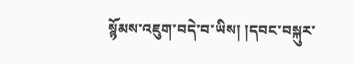སྙོམས་འཇུག་བདེ་བ་ཡིས། །དབང་བསྐུར་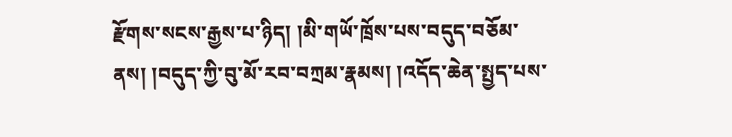རྫོགས་སངས་རྒྱས་པ་ཉིད། །མི་གཡོ་ཁྲོས་པས་བདུད་བཅོམ་ནས། །བདུད་ཀྱི་བུ་མོ་རབ་བཀྲམ་རྣམས། །འདོད་ཆེན་སྤྱད་པས་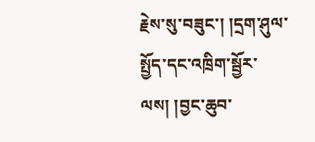རྗེས་སུ་བཟུང་། །དྲག་ཤུལ་སྤྱོད་དང་འཁྲིག་སྦྱོར་ལས། །བྱང་ཆུབ་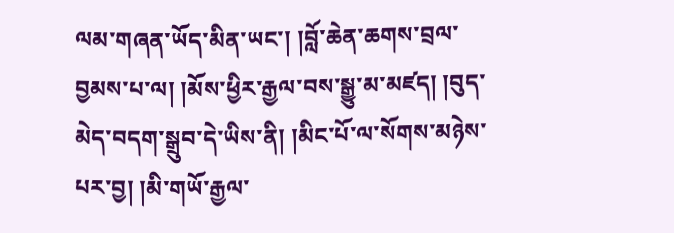ལམ་གཞན་ཡོད་མིན་ཡང་། །བློ་ཆེན་ཆགས་བྲལ་བྱམས་པ་ལ། །མོས་ཕྱིར་རྒྱལ་བས་སྒྱུ་མ་མཛད། །བུད་མེད་བདག་སྒྲུབ་དེ་ཡིས་ནི། །མིང་པོ་ལ་སོགས་མཉེས་པར་བྱ། །མི་གཡོ་རྒྱལ་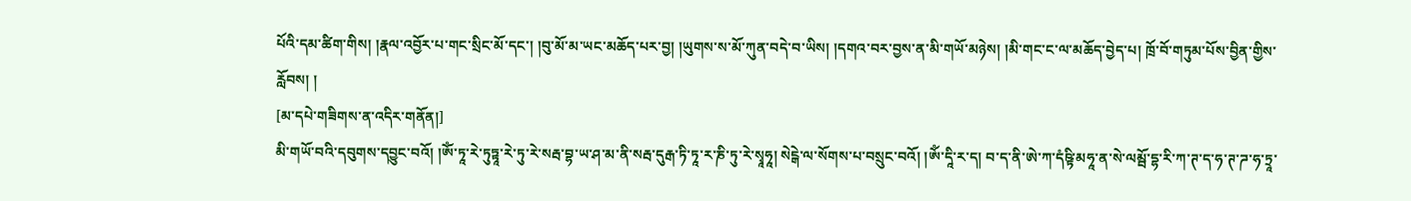པོའི་དམ་ཚིག་གིས། །རྣལ་འབྱོར་པ་གང་སྲིང་མོ་དང་། །བུ་མོ་མ་ཡང་མཆོད་པར་བྱ། །ཡུགས་ས་མོ་ཀུན་བདེ་བ་ཡིས། །དགའ་བར་བྱས་ན་མི་གཡོ་མཉེས། །མི་གང་ང་ལ་མཆོད་བྱེད་པ། ཁྲོ་བོ་གཏུམ་པོས་བྱིན་གྱིས་རློབས། །
[མ་དཔེ་གཟིགས་ན་འདིར་གནོན།]
མི་གཡོ་བའི་དབུགས་དབྱུང་བའོ། །ཨོཾ་ཏཱ་རེ་ཏུཏྟཱ་རེ་ཏུ་རེ་སརྦ་བྷ་ཡ་ཤ་མ་ནི་སརྦ་དུརྒ་ཏི་ཏཱ་ར་ཎི་ཏུ་རེ་སྭཱཧཱ། སེངྒེ་ལ་སོགས་པ་བསྲུང་བའོ། །ཨོཾ་དཱི་ར་ད། བ་ད་ནི་ཨེ་ཀ་དཾཥྟི་མཧཱ་ན་སེ་ལམྦོ་དྷ་རི་ཀ་ཊ་ད་ཧ་ཊ་ཌ་ཧ་ཏྲཱ་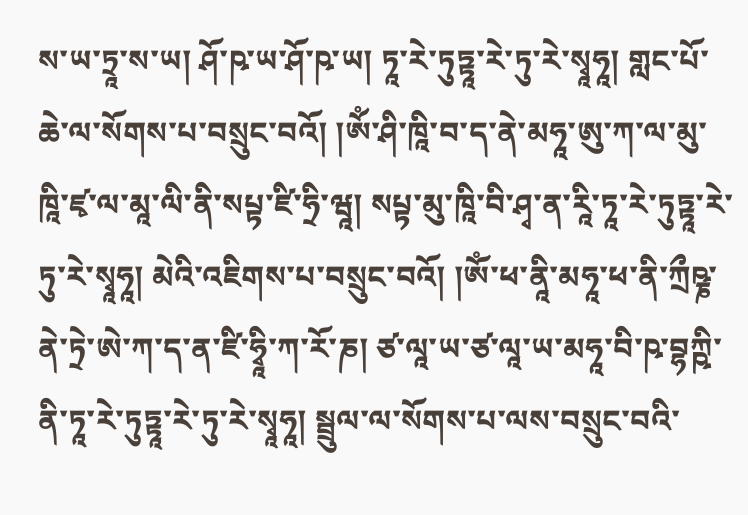ས་ཡ་ཏྲཱ་ས་ཡ། ཤོ་ཥ་ཡ་ཤོ་ཥ་ཡ། ཏཱ་རེ་ཏུཏྟཱ་རེ་ཏུ་རེ་སྭཱཧཱ། གླང་པོ་ཆེ་ལ་སོགས་པ་བསྲུང་བའོ། །ཨོཾ་ཤི་ཁཱི་བ་ད་ནེ་མཧཱ་ཨུ་ཀ་ལ་མུ་ཁཱི་ཛྭ་ལ་མཱ་ལི་ནི་སཔྟ་ཛི་ཧྲི་ཝཱ། སཔྟ་མུ་ཁཱི་བི་ཤྭ་ན་རཱི་ཏཱ་རེ་ཏུཏྟཱ་རེ་ཏུ་རེ་སྭཱཧཱ། མེའི་འཇིགས་པ་བསྲུང་བའོ། །ཨོཾ་ཕ་ནཱི་མཧཱ་ཕ་ནི་ཀྲྀཥྞ་ནེ་ཏྲེ་ཨེ་ཀ་ད་ན་ཛི་ཧྭཱི་ཀ་རོ་ཎ། ཙ་ལཱ་ཡ་ཙ་ལཱ་ཡ་མཧཱ་བི་ཥ་བྷཀྵི་ནི་ཏཱ་རེ་ཏུཏྟཱ་རེ་ཏུ་རེ་སྭཱཧཱ། སྦྲུལ་ལ་སོགས་པ་ལས་བསྲུང་བའི་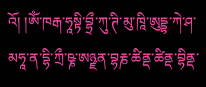འོ། །ཨོཾ་ཁརྒ་ཧཱསྟི་བྷྲྀ་ཀུ་ཊི་མུ་ཁཱི་ཨུདྡྷ་ཀེ་ཤ་མཧཱ་ན་དྷི་ཀྲྀ་ཥྞ་ཨཉྫན་བྷརྞ་ཚིནྡ་ཚིནྡ་བྷིནྡ་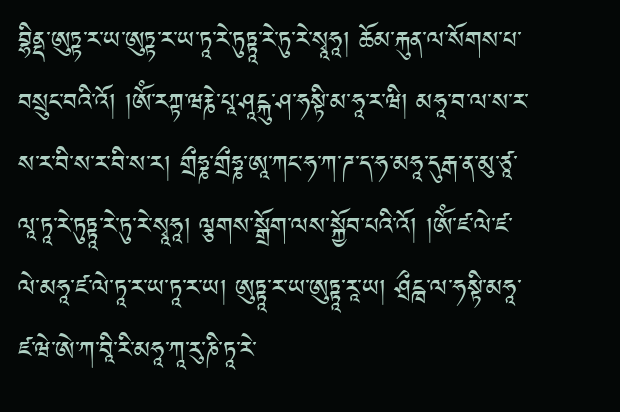བྷིནྡ་ཨུཏྟ་ར་ཡ་ཨུཏྟ་ར་ཡ་ཏཱ་རེ་ཏུཏྟཱ་རེ་ཏུ་རེ་སྭཱཧཱ། ཆོམ་རྐུན་ལ་སོགས་པ་བསྲུང་བའི་འོ། །ཨོཾ་རཀྟ་ཝརྞེ་པཱ་ཤཱངྐུ་ཤ་ཧསྟི་མ་ཧཱ་ར་ཝི། མཧཱ་བ་ལ་ས་ར་ས་ར་བི་ས་ར་བི་ས་ར། གྲྀཧྞ་གྲྀཧྞ་ཨཱ་ཀང་ཧ་ཀ་ཌ་ད་ཧ་མཧཱ་དུརྒ་ན་མུ་ཙཱ་ལཱ་ཏཱ་རེ་ཏུཏྟཱ་རེ་ཏུ་རེ་སྭཱཧཱ། ལྕགས་སྒྲོག་ལས་སྐྱོབ་པའི་འོ། །ཨོཾ་ཛ་ལེ་ཛ་ལེ་མཧཱ་ཛ་ལེ་ཏཱ་ར་ཡ་ཏཱ་ར་ཡ། ཨུཏྟཱ་ར་ཡ་ཨུཏྟཱ་རཱ་ཡ། ཤྲྀངྑ་ལ་ཧསྟི་མཧཱ་ཛ་ཝེ་ཨེ་ཀ་བཱི་རི་མཧཱ་ཀཱ་རུ་ཎི་ཏཱ་རེ་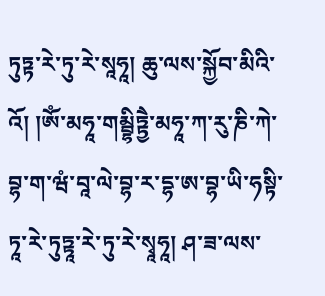ཏུཏྟ་རེ་ཏུ་རེ་སཱཧཱ། ཆུ་ལས་སྐྱོབ་མིའི་འོ། །ཨོཾ་མཧཱ་གམྦྷིཏྟྱཻ་མཧཱ་ཀ་རུ་ཎི་ཀེ་བྷ་ག་ཝཾ་བཱ་ལེ་བྷ་ར་དྷ་ཨ་བྷ་ཡི་ཧསྟི་ཏཱ་རེ་ཏུཏྟཱ་རེ་ཏུ་རེ་སྭཱཧཱ། ཤ་ཟ་ལས་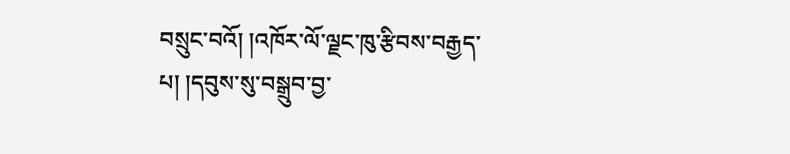བསྲུང་བའོ། །འཁོར་ལོ་ལྗང་ཁུ་རྩིབས་བརྒྱད་པ། །དབུས་སུ་བསྒྲུབ་བྱ་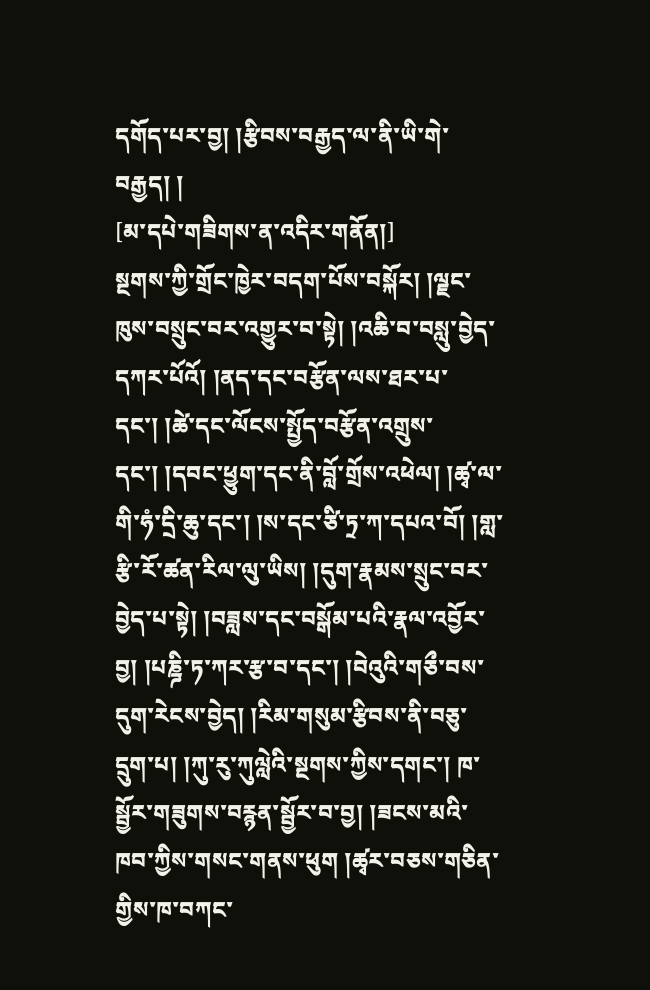དགོད་པར་བྱ། །རྩིབས་བརྒྱད་ལ་ནི་ཡི་གེ་བརྒྱད། །
[མ་དཔེ་གཟིགས་ན་འདིར་གནོན།]
སྔགས་ཀྱི་གྲོང་ཁྱེར་བདག་པོས་བསྐོར། །ལྗང་ཁུས་བསྲུང་བར་འགྱུར་བ་སྟེ། །འཆི་བ་བསླུ་བྱེད་དཀར་པོའོ། །ནད་དང་བརྩོན་ལས་ཐར་པ་དང་། །ཚེ་དང་ལོངས་སྤྱོད་བརྩོན་འགྲུས་དང་། །དབང་ཕྱུག་དང་ནི་བློ་གྲོས་འཕེལ། །ཚྭ་ལ་གི་ཧཾ་དྲི་ཆུ་དང་། །ས་དང་ཙི་ཏྲ་ཀ་དཔའ་བོ། །གླ་རྩི་རོ་ཚན་རིལ་ལུ་ཡིས། །དུག་རྣམས་སྲུང་བར་བྱེད་པ་སྟེ། །བཟླས་དང་བསྒོམ་པའི་རྣལ་འབྱོར་བྱ། །པཎྜི་ཏ་ཀར་རྩ་བ་དང་། །བེའུའི་གཅྀ་བས་དུག་རེངས་བྱེད། །རིམ་གསུམ་རྩིབས་ནི་བཅུ་དྲུག་པ། །ཀུ་རུ་ཀུལླེའི་སྔགས་ཀྱིས་དགང་། ཁ་སྦྱོར་གཟུགས་བརྙན་སྦྱོར་བ་བྱ། །ཟངས་མའི་ཁབ་ཀྱིས་གསང་གནས་ཕུག །ཚྭར་བཅས་གཅིན་གྱིས་ཁ་བཀང་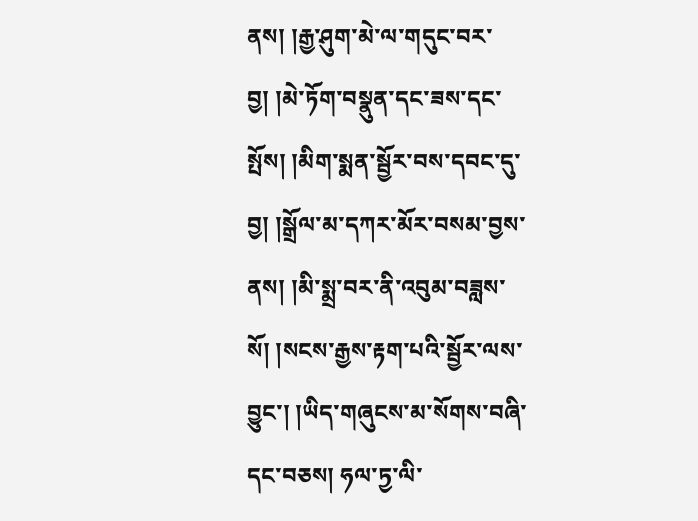ནས། །རྒྱ་ཤུག་མེ་ལ་གདུང་བར་བྱ། །མེ་ཏོག་བསྣུན་དང་ཟས་དང་སྤོས། །མིག་སྨན་སྦྱོར་བས་དབང་དུ་བྱ། །སྒྲོལ་མ་དཀར་མོར་བསམ་བྱས་ནས། །མི་སྨྲ་བར་ནི་འབུམ་བཟླས་སོ། །སངས་རྒྱས་རྟག་པའི་སྦྱོར་ལས་བྱུང་། །ཡིད་གཞུངས་མ་སོགས་བཞི་དང་བཅས། ཧལ་ཏྱ་ལི་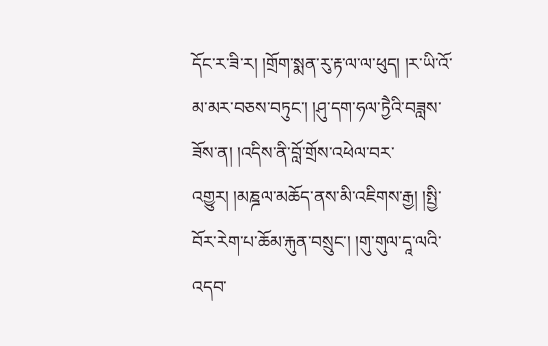དོང་ར་ཟི་ར། །གྲོག་སྨན་རུ་རྟ་ལ་ལ་ཕུད། །ར་ཡི་འོ་མ་མར་བཅས་བཏུང་། །ཤུ་དག་ཧལ་ཏྱཻའི་བཟླས་ཟོས་ན། །འདིས་ནི་བློ་གྲོས་འཕེལ་བར་འགྱུར། །མཎྜལ་མཆོད་ནས་མི་འཇིགས་རྒྱ། །སྤྱི་བོར་རེག་པ་ཆོམ་རྐུན་བསྲུང་། །གུ་གུལ་དཱ་ལའི་འདབ་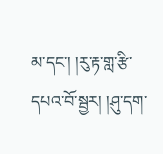མ་དང་། །རུ་རྟ་གླ་རྩི་དཔའ་བོ་སྦྱར། །ཤུ་དག་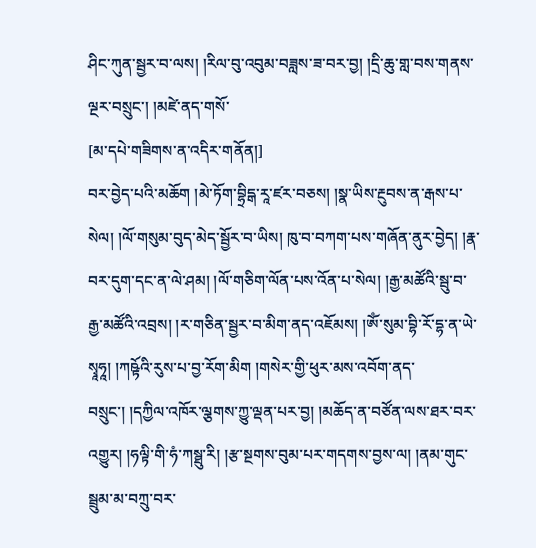ཤིང་ཀུན་སྦྱར་བ་ལས། །རིལ་བུ་འབུམ་བཟླས་ཟ་བར་བྱ། །དྲི་ཆུ་གླ་བས་གནས་ལྔར་བསྲུང་། །མཛེ་ནད་གསོ་
[མ་དཔེ་གཟིགས་ན་འདིར་གནོན།]
བར་བྱེད་པའི་མཆོག །མེ་ཏོག་བྷྲིདྒ་རཱ་ཛར་བཅས། །སྣ་ཡིས་རྔུབས་ན་རྒས་པ་སེལ། །ལོ་གསུམ་བུད་མེད་སྦྱོར་བ་ཡིས། ཁུ་བ་བཀག་པས་གཞོན་ནུར་བྱེད། །རྣ་བར་དུག་དང་ན་ལེ་ཤམ། །ལོ་གཅིག་ལོན་པས་འོན་པ་སེལ། །རྒྱ་མཚོའི་སྦུ་བ་རྒྱ་མཚོའི་འབྲས། །ར་གཅིན་སྦྱར་བ་མིག་ནད་འཇོམས། །ཨོཾ་སུམ་བྷི་རོ་དྷ་ན་ཡེ་སྭཱཧཱ། །ཀཥྟོའི་རུས་པ་བྱ་རོག་མིག །གསེར་གྱི་ཕུར་མས་འབོག་ནད་བསྲུང་། །དཀྱིལ་འཁོར་ལྕགས་ཀྱུ་ལྡན་པར་བྱ། །མཆོད་ན་བཙོན་ལས་ཐར་བར་འགྱུར། །ཧལྟི་གི་ཧཾ་ཀསྠུ་རི། །རྩ་སྔགས་བུམ་པར་གདགས་བྱས་ལ། །ནམ་གུང་སྦྲུམ་མ་བཀྲུ་བར་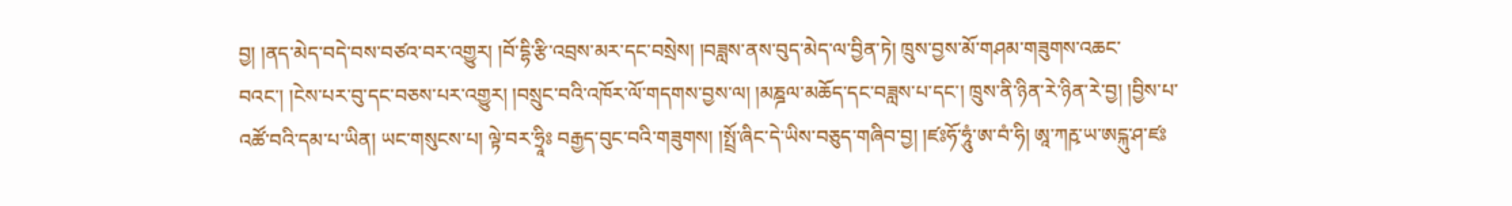བྱ། །ནད་མེད་བདེ་བས་བཙའ་བར་འགྱུར། །བོ་དྷི་རྩི་འབྲས་མར་དང་བསྲེས། །བཟླས་ནས་བུད་མེད་ལ་བྱིན་ཏེ། ཁྲུས་བྱས་མོ་གཤམ་གཟུགས་འཆང་བའང་། །ངེས་པར་བུ་དང་བཅས་པར་འགྱུར། །བསྲུང་བའི་འཁོར་ལོ་གདགས་བྱས་ལ། །མཎྜལ་མཆོད་དང་བཟླས་པ་དང་། ཁྲུས་ནི་ཉིན་རེ་ཉིན་རེ་བྱ། །བྱིས་པ་འཚོ་བའི་དམ་པ་ཡིན། ཡང་གསུངས་པ། ལྟེ་བར་ཧྲཱིཿ བརྒྱད་བུང་བའི་གཟུགས། །སྤྲོ་ཞིང་དེ་ཡིས་བཅུད་གཞིབ་བྱ། །ཛཿཧོ་ཧཱུཾ་ཨ་བཾ་ཧི། ཨཱ་ཀརྵ་ཡ་ཨངྐུ་ཤ་ཛཿ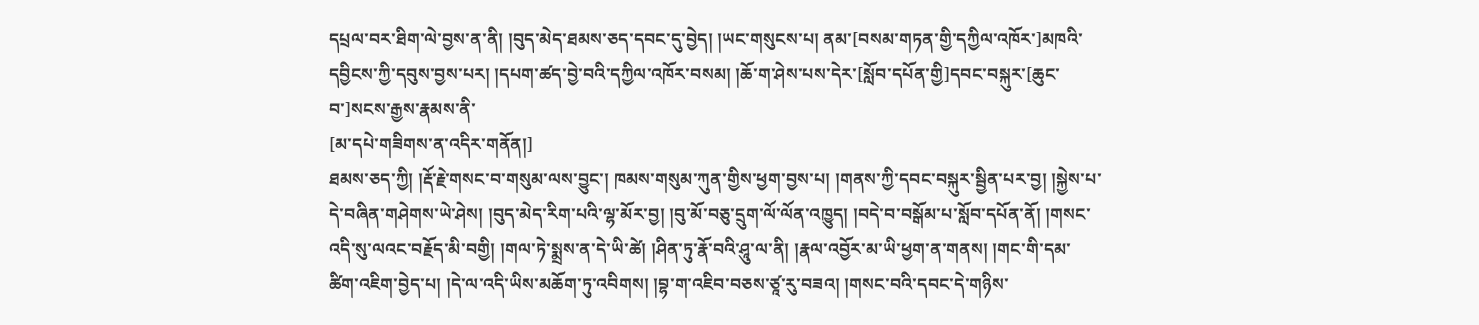དཔྲལ་བར་ཐིག་ལེ་བྱས་ན་ནི། །བུད་མེད་ཐམས་ཅད་དབང་དུ་བྱེད། །ཡང་གསུངས་པ། ནམ་[བསམ་གཏན་གྱི་དཀྱིལ་འཁོར་]མཁའི་དབྱིངས་ཀྱི་དབུས་བྱས་པར། །དཔག་ཚད་བྱེ་བའི་དཀྱིལ་འཁོར་བསམ། །ཆོ་ག་ཤེས་པས་དེར་[སློབ་དཔོན་གྱི]དབང་བསྐུར་[ཆུང་བ་]སངས་རྒྱས་རྣམས་ནི་
[མ་དཔེ་གཟིགས་ན་འདིར་གནོན།]
ཐམས་ཅད་ཀྱི། །རྡོ་རྗེ་གསང་བ་གསུམ་ལས་བྱུང་། ཁམས་གསུམ་ཀུན་གྱིས་ཕྱག་བྱས་པ། །གནས་ཀྱི་དབང་བསྐུར་སྦྱིན་པར་བྱ། །སྐྱེས་པ་དེ་བཞིན་གཤེགས་ཡེ་ཤེས། །བུད་མེད་རིག་པའི་ལྷ་མོར་བྱ། །བུ་མོ་བཅུ་དྲུག་ལོ་ལོན་འཁྱུད། །བདེ་བ་བསྒོམ་པ་སློབ་དཔོན་ནོ། །གསང་འདི་སུ་ལའང་བརྗོད་མི་བགྱི། །གལ་ཏེ་སྨྲས་ན་དེ་ཡི་ཚེ། །ཤིན་ཏུ་རྣོ་བའི་ཤཱུ་ལ་ནི། །རྣལ་འབྱོར་མ་ཡི་ཕྱག་ན་གནས། །གང་གི་དམ་ཚིག་འཇིག་བྱེད་པ། །དེ་ལ་འདི་ཡིས་མཆོག་ཏུ་འབིགས། །བྷ་ག་འཇིབ་བཅས་ཙཱ་རུ་བཟའ། །གསང་བའི་དབང་དེ་གཉིས་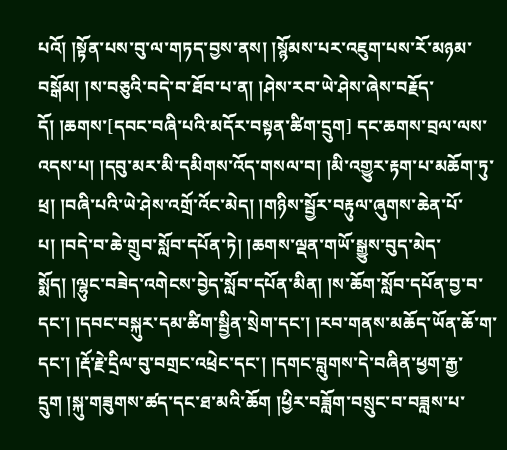པའོ། །སྟོན་པས་བུ་ལ་གཏད་བྱས་ནས། །སྙོམས་པར་འཇུག་པས་རོ་མཉམ་བསྒོམ། །ས་བཅུའི་བདེ་བ་ཐོབ་པ་ན། །ཤེས་རབ་ཡེ་ཤེས་ཞེས་བརྗོད་དོ། །ཆགས་[དབང་བཞི་པའི་མདོར་བསྟན་ཚིག་དྲུག] དང་ཆགས་བྲལ་ལས་འདས་པ། །དབུ་མར་མི་དམིགས་འོད་གསལ་བ། །མི་འགྱུར་རྟག་པ་མཆོག་ཏུ་ཕྲ། །བཞི་པའི་ཡེ་ཤེས་འགྲོ་འོང་མེད། །གཉིས་སྦྱོར་བརྟུལ་ཞུགས་ཆེན་པོ་པ། །བདེ་བ་ཆེ་གྲུབ་སློབ་དཔོན་ཏེ། །ཆགས་ལྡན་གཡོ་སྒྱུས་བུད་མེད་སྨོད། །ལྷུང་བཟེད་འགེངས་བྱེད་སློབ་དཔོན་མིན། །ས་ཆོག་སློབ་དཔོན་བྱ་བ་དང་། །དབང་བསྐུར་དམ་ཚིག་སྦྱིན་སྲེག་དང་། །རབ་གནས་མཆོད་ཡོན་ཆོ་ག་དང་། །རྡོ་རྗེ་དྲིལ་བུ་བགྲང་འཕྲེང་དང་། །དགང་བླུགས་དེ་བཞིན་ཕྱག་རྒྱ་དྲུག །སྐུ་གཟུགས་ཚད་དང་ཐ་མའི་ཆོག །ཕྱིར་བཟློག་བསྲུང་བ་བཟླས་པ་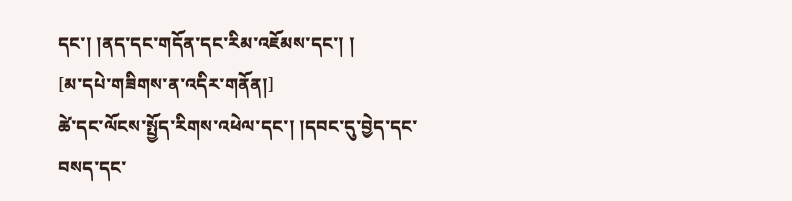དང་། །ནད་དང་གདོན་དང་རིམ་འཇོམས་དང་། །
[མ་དཔེ་གཟིགས་ན་འདིར་གནོན།]
ཚེ་དང་ལོངས་སྤྱོད་རིགས་འཕེལ་དང་། །དབང་དུ་བྱེད་དང་བསད་དང་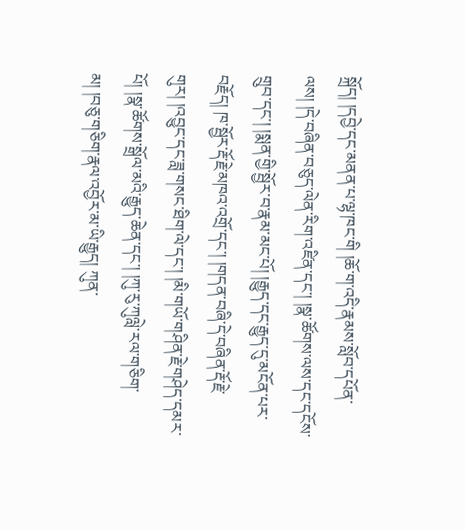སྐྲོད། །དབྱེ་དང་མནན་པ་ལྷ་ཁང་གི །ཆོ་ག་འདི་རྣམས་སློབ་དཔོན་ལས། །དེ་བཞིན་བཅུད་ལེན་རིག་འཛིན་དང་། །སྣ་ཚོགས་ལས་དང་དངོས་གྲུབ་དང་། །སྨན་གྱི་སྦྱོར་བ་རྣམ་མང་པོ། །རྒྱུད་དང་རྒྱུད་དུ་མངོན་པར་བརྗོད། ཁ་སྦྱོར་རྡོ་རྗེ་མཁའ་འགྲོ་དང་། །གདན་བཞི་དེ་བཞིན་རྡོ་རྗེ་གུར། །འབྱུང་དང་ཟླ་གསང་ཐིག་ལེ་དང་། །མི་གཡོ་གཤིན་རྗེ་གཤེད་དམར་པོ། །སྣ་ཚོགས་སྒྲོལ་མའི་རྒྱུད་ཆེན་དང་། །ཀུ་རུ་ཀུལླེ་རལ་གཅིག་མ། །བཅུ་གཅིག་རྣལ་འབྱོར་མ་ཡི་རྒྱུད། ཀུན་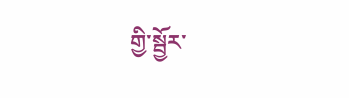གྱི་སྦྱོར་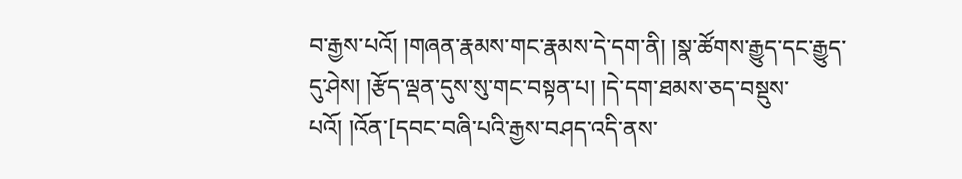བ་རྒྱས་པའོ། །གཞན་རྣམས་གང་རྣམས་དེ་དག་ནི། །སྣ་ཚོགས་རྒྱུད་དང་རྒྱུད་དུ་ཤེས། །རྩོད་ལྡན་དུས་སུ་གང་བསྟན་པ། །དེ་དག་ཐམས་ཅད་བསྡུས་པའོ། །འོན་[དབང་བཞི་པའི་རྒྱས་བཤད་འདི་ནས་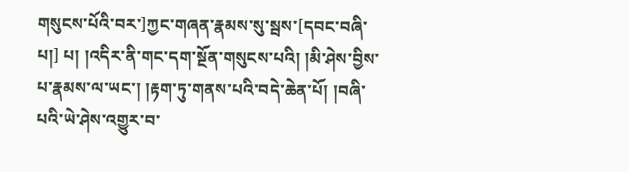གསུངས་པོའི་བར་]ཀྱང་གཞན་རྣམས་སུ་སྦས་[དབང་བཞི་པ།] པ། །འདིར་ནི་གང་དག་སྔོན་གསུངས་པའི། །མི་ཤེས་བྱིས་པ་རྣམས་ལ་ཡང་། །རྟག་ཏུ་གནས་པའི་བདེ་ཆེན་པོ། །བཞི་པའི་ཡེ་ཤེས་འགྱུར་བ་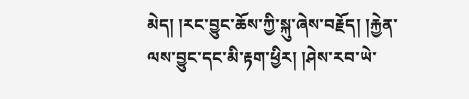མེད། །རང་བྱུང་ཆོས་ཀྱི་སྐུ་ཞེས་བརྗོད། །རྐྱེན་ལས་བྱུང་དང་མི་རྟག་ཕྱིར། །ཤེས་རབ་ཡེ་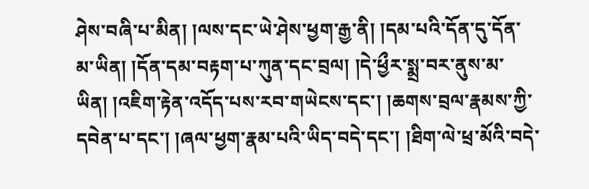ཤེས་བཞི་པ་མིན། །ལས་དང་ཡེ་ཤེས་ཕྱག་རྒྱ་ནི། །དམ་པའི་དོན་དུ་དོན་མ་ཡིན། །དོན་དམ་བརྟག་པ་ཀུན་དང་བྲལ། །དེ་ཕྱྀར་སྨྲ་བར་ནུས་མ་ཡིན། །འཇིག་རྟེན་འདོད་པས་རབ་གཡེངས་དང་། །ཆགས་བྲལ་རྣམས་ཀྱི་དབེན་པ་དང་། །ཞལ་ཕྱག་རྣམ་པའི་ཡིད་བདེ་དང་། །ཐིག་ལེ་ཕྲ་མོའི་བདེ་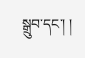སྒྲུབ་དང་། །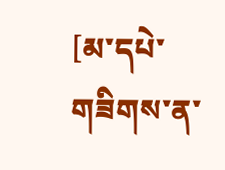[མ་དཔེ་གཟིགས་ན་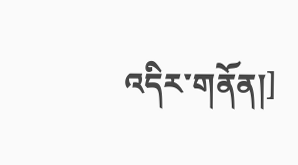འདིར་གནོན།]